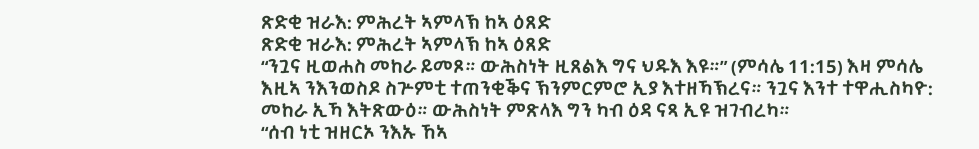ጽድቂ ዝራእ: ምሕረት ኣምላኽ ከኣ ዕጸድ
ጽድቂ ዝራእ: ምሕረት ኣምላኽ ከኣ ዕጸድ
“ንጓና ዚወሐስ መከራ ይመጾ። ውሕስነት ዚጸልእ ግና ህዱእ እዩ።” (ምሳሌ 11:15) እዛ ምሳሌ እዚኣ ንእንወስዶ ስጕምቲ ተጠንቂቕና ኽንምርምሮ ኢያ እተዘኻኽረና። ንጓና እንተ ተዋሒስካዮ: መከራ ኢኻ እትጽውዕ። ውሕስነት ምጽላእ ግን ካብ ዕዳ ናጻ ኢዩ ዝገብረካ።
“ሰብ ነቲ ዝዘርኦ ንእኡ ኸኣ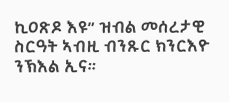ኪዐጽዶ እዩ” ዝብል መሰረታዊ ስርዓት ኣብዚ ብንጹር ክንርእዮ ንኽእል ኢና።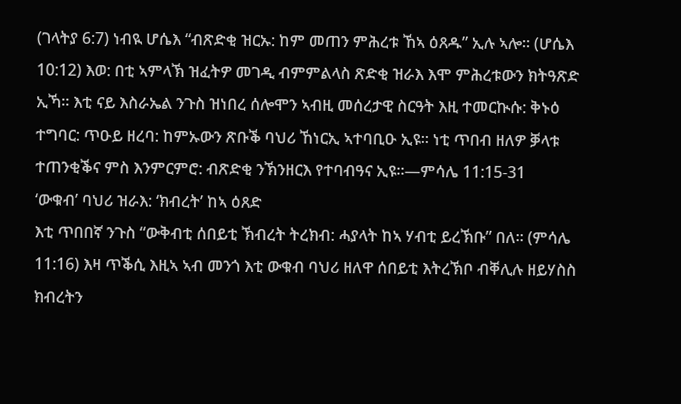(ገላትያ 6:7) ነብዪ ሆሴእ “ብጽድቂ ዝርኡ: ከም መጠን ምሕረቱ ኸኣ ዕጸዱ” ኢሉ ኣሎ። (ሆሴእ 10:12) እወ: በቲ ኣምላኽ ዝፈትዎ መገዲ ብምምልላስ ጽድቂ ዝራእ እሞ ምሕረቱውን ክትዓጽድ ኢኻ። እቲ ናይ እስራኤል ንጉስ ዝነበረ ሰሎሞን ኣብዚ መሰረታዊ ስርዓት እዚ ተመርኲሱ: ቅኑዕ ተግባር: ጥዑይ ዘረባ: ከምኡውን ጽቡቕ ባህሪ ኸነርኢ ኣተባቢዑ ኢዩ። ነቲ ጥበብ ዘለዎ ቓላቱ ተጠንቂቕና ምስ እንምርምሮ: ብጽድቂ ንኽንዘርእ የተባብዓና ኢዩ።—ምሳሌ 11:15-31
‘ውቁብ’ ባህሪ ዝራእ: ‘ክብረት’ ከኣ ዕጸድ
እቲ ጥበበኛ ንጉስ “ውቅብቲ ሰበይቲ ኽብረት ትረክብ: ሓያላት ከኣ ሃብቲ ይረኽቡ” በለ። (ምሳሌ 11:16) እዛ ጥቕሲ እዚኣ ኣብ መንጎ እቲ ውቁብ ባህሪ ዘለዋ ሰበይቲ እትረኽቦ ብቐሊሉ ዘይሃስስ ክብረትን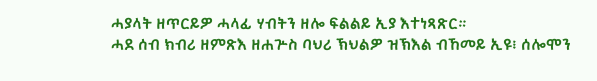ሓያላት ዘጥርይዎ ሓላፊ ሃብትን ዘሎ ፍልልይ ኢያ እተነጻጽር።
ሓደ ሰብ ክብሪ ዘምጽእ ዘሐጕስ ባህሪ ኽህልዎ ዝኽእል ብኸመይ ኢዩ፧ ሰሎሞን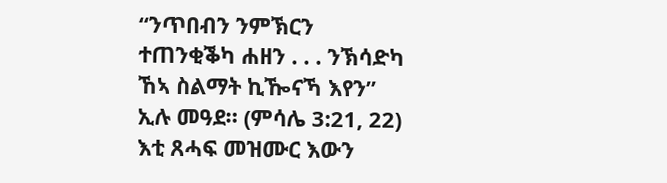“ንጥበብን ንምኽርን ተጠንቂቕካ ሐዘን . . . ንኽሳድካ ኸኣ ስልማት ኪዀናኻ እየን” ኢሉ መዓደ። (ምሳሌ 3:21, 22) እቲ ጸሓፍ መዝሙር እውን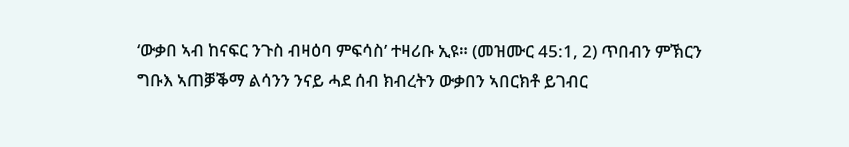‘ውቃበ ኣብ ከናፍር ንጉስ ብዛዕባ ምፍሳስ’ ተዛሪቡ ኢዩ። (መዝሙር 45:1, 2) ጥበብን ምኽርን ግቡእ ኣጠቓቕማ ልሳንን ንናይ ሓደ ሰብ ክብረትን ውቃበን ኣበርክቶ ይገብር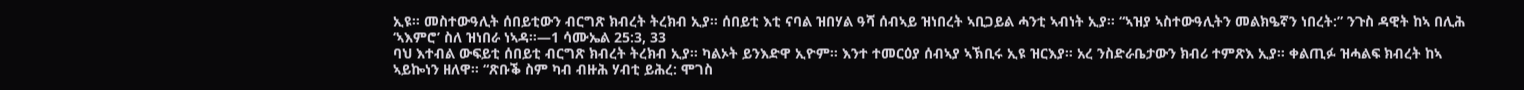ኢዩ። መስተውዓሊት ሰበይቲውን ብርግጽ ክብረት ትረክብ ኢያ። ሰበይቲ እቲ ናባል ዝበሃል ዓሻ ሰብኣይ ዝነበረት ኣቢጋይል ሓንቲ ኣብነት ኢያ። “ኣዝያ ኣስተውዓሊትን መልክዔኛን ነበረት:” ንጉስ ዳዊት ከኣ በሊሕ ‘ኣእምሮ’ ስለ ዝነበራ ነኣዳ።—1 ሳሙኤል 25:3, 33
ባህ እተብል ውፍይቲ ሰበይቲ ብርግጽ ክብረት ትረክብ ኢያ። ካልኦት ይንእድዋ ኢዮም። እንተ ተመርዕያ ሰብኣያ ኣኽቢሩ ኢዩ ዝርእያ። አረ ንስድራቤታውን ክብሪ ተምጽእ ኢያ። ቀልጢፉ ዝሓልፍ ክብረት ከኣ ኣይኰነን ዘለዋ። “ጽቡቕ ስም ካብ ብዙሕ ሃብቲ ይሕረ: ሞገስ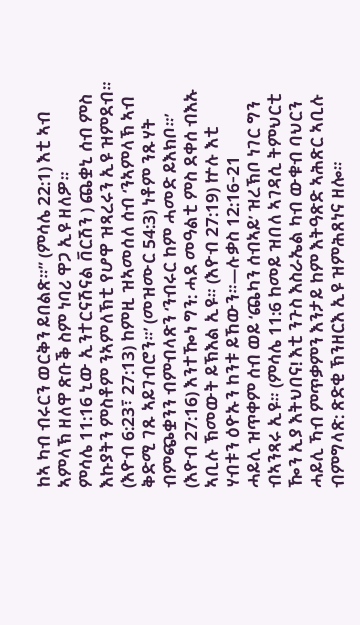ከኣ ካብ ብሩርን ወርቅን ይበልጽ።” (ምሳሌ 22:1) እቲ ኣብ ኣምላኽ ዘለዋ ጽቡቕ ስም ነባሪ ዋጋ ኢዩ ዘለዎ።
ምሳሌ 11:16 ኒው ኢንተርናሽናል ቨርሽን ) ጨቋኒ ሰብ ምስ እኩያትን ምስቶም ንኣምለኽቲ የሆዋ ዝጻረሩን ኢዩ ዝምደብ። (እዮብ 6:23፣ 27:13) ከምዚ ዝኣመሰለ ሰብ ‘ንኣምላኽ ኣብ ቅድሚ ገጹ ኣይገብሮን።’ (መዝሙር 54:3) ነቶም ንጹሃት ብምጭቋንን ብምብላጽን ‘ንብሩር ከም ሓመድ ይእክቦ።’ (እዮብ 27:16) እንተዀነ ግን: ሓደ መዓልቲ ምስ ደቀሰ ብእኡ ኣቢሉ ኽመውት ይኽእል ኢዩ። (እዮብ 27:19) ኵሉ እቲ ሃብቱን ዕዮኡን ከንቱ ይኸውን።—ሉቃስ 12:16-21
ሓይሊ ዝጥቀም ሰብ ወይ ‘ጨካን ሰብኣይ’ ዝረኽቦ ነገር ግን ብኣንጻሩ ኢዩ። (ምሳሌ 11:6 ከመይ ዝበለ ኣገዳሲ ትምህርቲ ዀን ኢያ እትህበና! እቲ ንጉስ እስራኤል ካብ ውቁብ ባህርን ሓይሊ ኻብ ምጥቃምን እንታይ ከም እትዓጽድ ኣሕጽር ኣቢሉ ብምግላጽ: ጽድቂ ኽንዘርእ ኢዩ ዝምሕጸነና ዘሎ።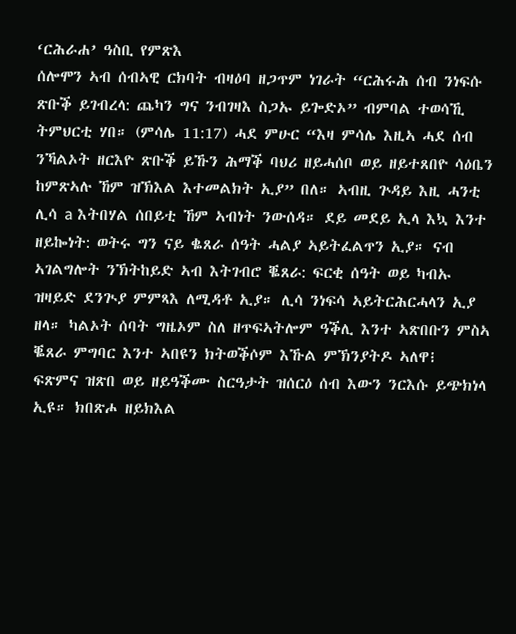‘ርሕራሐ’ ዓስቢ የምጽእ
ሰሎሞን ኣብ ሰብኣዊ ርክባት ብዛዕባ ዘጋጥም ነገራት “ርሕሩሕ ሰብ ንነፍሱ ጽቡቕ ይገብረላ: ጨካን ግና ንብገዛእ ስጋኡ ይጐድኦ” ብምባል ተወሳኺ ትምህርቲ ሃበ። (ምሳሌ 11:17) ሓደ ምሁር “እዛ ምሳሌ እዚኣ ሓደ ሰብ ንኻልኦት ዘርእዮ ጽቡቕ ይኹን ሕማቕ ባህሪ ዘይሓሰቦ ወይ ዘይተጸበዮ ሳዕቤን ከምጽኣሉ ኸም ዝኽእል እተመልክት ኢያ” በለ። ኣብዚ ጕዳይ እዚ ሓንቲ ሊሳ a እትበሃል ሰበይቲ ኸም ኣብነት ንውሰዳ። ደይ መደይ ኢላ እኳ እንተ ዘይኰነት: ወትሩ ግን ናይ ቈጸራ ሰዓት ሓልያ ኣይትፈልጥን ኢያ። ናብ ኣገልግሎት ንኽትከይድ ኣብ እትገብሮ ቘጸራ: ፍርቂ ሰዓት ወይ ካብኡ ዝዛይድ ደንጒያ ምምጻእ ለሚዳቶ ኢያ። ሊሳ ንነፍሳ ኣይትርሕርሓላን ኢያ ዘላ። ካልኦት ሰባት ግዜኦም ስለ ዘጥፍኣትሎም ዓቕሊ እንተ ኣጽበቡን ምስኣ ቘጸራ ምግባር እንተ ኣበዩን ክትወቕሶም እኹል ምኽንያትዶ ኣለዋ፧
ፍጽምና ዝጽበ ወይ ዘይዓቕሙ ስርዓታት ዝሰርዕ ሰብ እውን ንርእሱ ይጭክነላ ኢዩ። ክበጽሖ ዘይክእል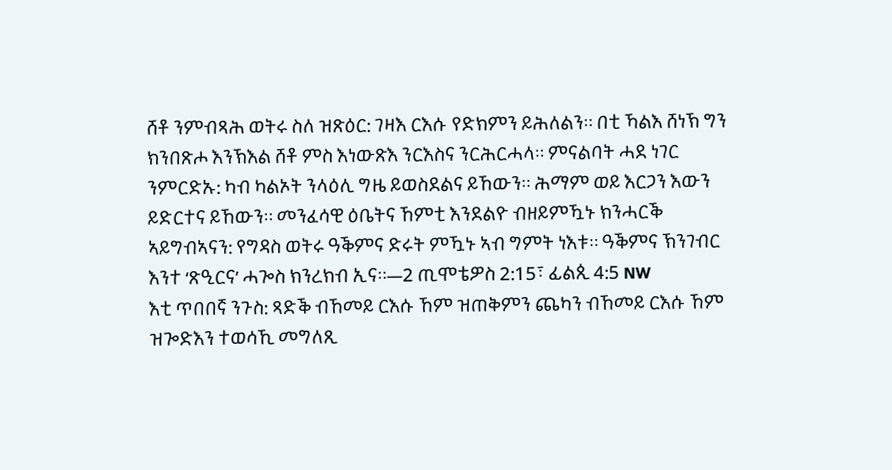ሸቶ ንምብጻሕ ወትሩ ስለ ዝጽዕር: ገዛእ ርእሱ የድክምን ይሕለልን። በቲ ኻልእ ሸነኽ ግን ክንበጽሖ እንኽእል ሸቶ ምስ እነውጽእ ንርእስና ንርሕርሓላ። ምናልባት ሓደ ነገር ንምርድኡ: ካብ ካልኦት ንላዕሊ ግዜ ይወስደልና ይኸውን። ሕማም ወይ እርጋን እውን ይድርተና ይኸውን። መንፈሳዊ ዕቤትና ኸምቲ እንደልዮ ብዘይምዃኑ ክንሓርቕ ኣይግብኣናን: የግዳስ ወትሩ ዓቕምና ድሩት ምዃኑ ኣብ ግምት ነእቱ። ዓቕምና ኽንገብር እንተ ‘ጽዒርና’ ሓጐስ ክንረክብ ኢና።—2 ጢሞቴዎስ 2:15፣ ፊልጲ 4:5 NW
እቲ ጥበበኛ ንጉስ: ጻድቕ ብኸመይ ርእሱ ኸም ዝጠቅምን ጨካን ብኸመይ ርእሱ ኸም ዝጐድእን ተወሳኺ መግለጺ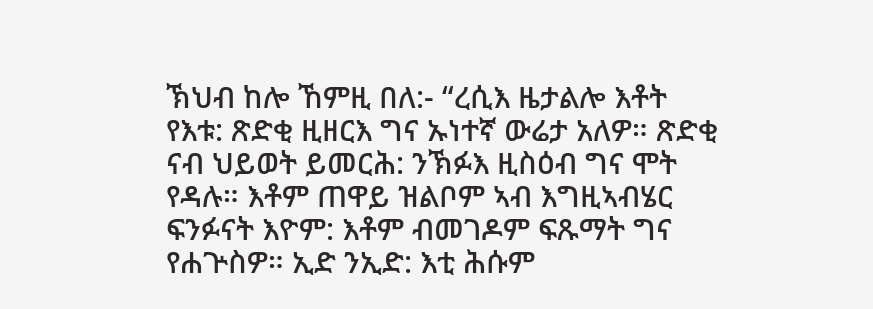ኽህብ ከሎ ኸምዚ በለ:- “ረሲእ ዜታልሎ እቶት የእቱ: ጽድቂ ዚዘርእ ግና ኡነተኛ ውሬታ አለዎ። ጽድቂ ናብ ህይወት ይመርሕ: ንኽፉእ ዚስዕብ ግና ሞት የዳሉ። እቶም ጠዋይ ዝልቦም ኣብ እግዚኣብሄር ፍንፉናት እዮም: እቶም ብመገዶም ፍጹማት ግና የሐጕስዎ። ኢድ ንኢድ: እቲ ሕሱም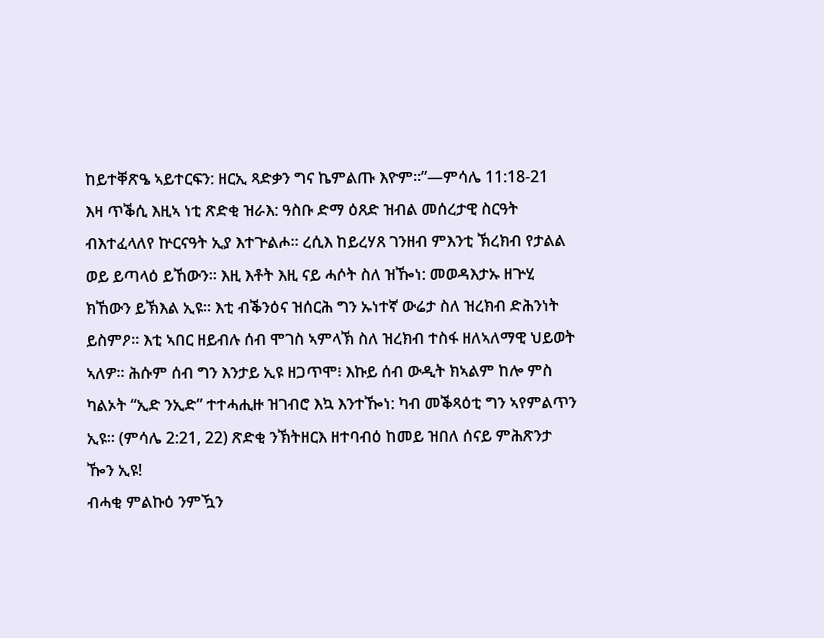ከይተቐጽዔ ኣይተርፍን: ዘርኢ ጻድቃን ግና ኬምልጡ እዮም።”—ምሳሌ 11:18-21
እዛ ጥቕሲ እዚኣ ነቲ ጽድቂ ዝራእ: ዓስቡ ድማ ዕጸድ ዝብል መሰረታዊ ስርዓት ብእተፈላለየ ኵርናዓት ኢያ እተጕልሖ። ረሲእ ከይረሃጸ ገንዘብ ምእንቲ ኽረክብ የታልል ወይ ይጣላዕ ይኸውን። እዚ እቶት እዚ ናይ ሓሶት ስለ ዝዀነ: መወዳእታኡ ዘጕሂ ክኸውን ይኽእል ኢዩ። እቲ ብቕንዕና ዝሰርሕ ግን ኡነተኛ ውሬታ ስለ ዝረክብ ድሕንነት ይስምዖ። እቲ ኣበር ዘይብሉ ሰብ ሞገስ ኣምላኽ ስለ ዝረክብ ተስፋ ዘለኣለማዊ ህይወት ኣለዎ። ሕሱም ሰብ ግን እንታይ ኢዩ ዘጋጥሞ፧ እኩይ ሰብ ውዲት ክኣልም ከሎ ምስ ካልኦት “ኢድ ንኢድ” ተተሓሒዙ ዝገብሮ እኳ እንተዀነ: ካብ መቕጻዕቲ ግን ኣየምልጥን ኢዩ። (ምሳሌ 2:21, 22) ጽድቂ ንኽትዘርእ ዘተባብዕ ከመይ ዝበለ ሰናይ ምሕጽንታ ዀን ኢዩ!
ብሓቂ ምልኩዕ ንምዃን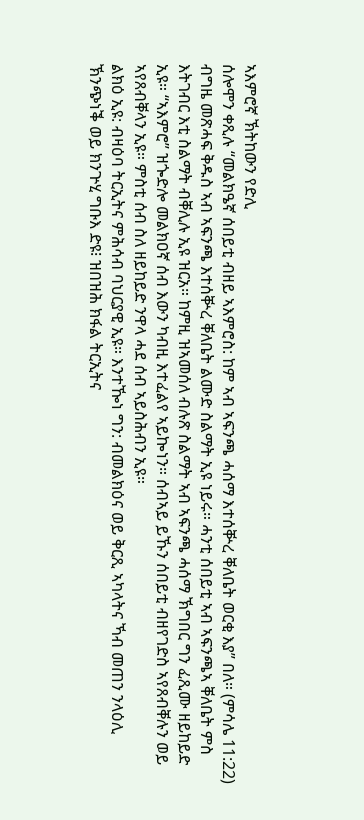ኣእምሮኛ ኽትከውን የድሊ
ሰሎሞን ቀጺሉ “መልክዔኛ ሰበይቲ ብዘይ ኣእምሮስ: ከም ኣብ ኣፍንጫ ሓሰማ እተሰቝረ ቐለቤት ወርቂ እያ” በለ። (ምሳሌ 11:22) ብግዜ መጽሓፍ ቅዱስ ኣብ ኣፍንጫ እተሰቝረ ቐለቤት ልሙድ ስልማት ኢዩ ነይሩ። ሓንቲ ሰበይቲ ኣብ ኣፍንጫኣ ቐለቤት ምስ እትገብር እቲ ስልማት ብቐሊሉ ኢዩ ዝርአ። ከምዚ ዝኣመሰለ ብሉጽ ስልማት ኣብ ኣፍንጫ ሓሰማ ኽግበር ግን ፈጺሙ ዘይከይድ ኢዩ። “ኣእምሮ” ዝጐድሎ መልክዐኛ ሰብ እውን ካብዚ እተፈልየ ኣይኰነን። ሰብኣይ ይኹን ሰበይቲ ብዘየገድስ ኣየጸብቐሉን ወይ ኣየጸብቐላን ኢዩ። ምስቲ ሰብ ስለ ዘይከይድ ንዋላ ሓደ ሰብ ኣይስሕብን ኢዩ።
ልክዕ ኢዩ: ብዛዕባ ትርኢትና ምሕሳብ ባህርያዊ ኢዩ። እንተዀነ ግን: ብመልክዕና ወይ ቅርጺ ኣካላትና ኻብ መጠን ንላዕሊ ኽንጭነቕ ወይ ክንጕሂ ግቡእ ድዩ፧ ዝበዝሕ ክፋል ትርኢትና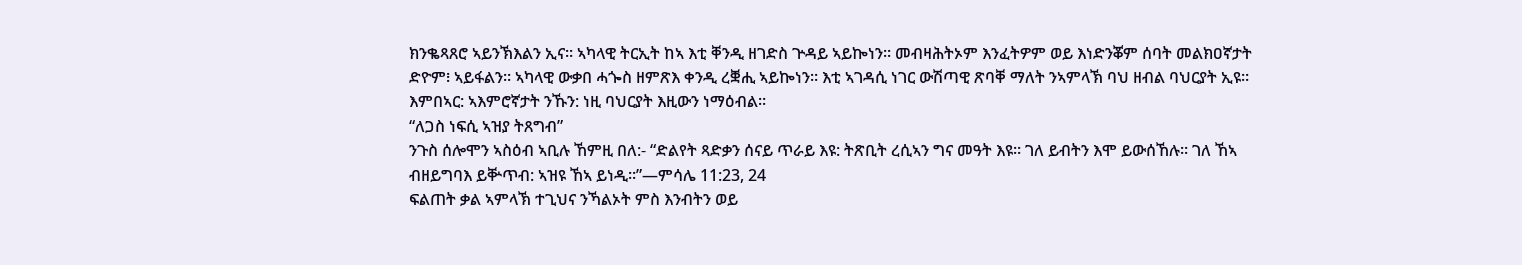ክንቈጻጸሮ ኣይንኽእልን ኢና። ኣካላዊ ትርኢት ከኣ እቲ ቐንዲ ዘገድስ ጕዳይ ኣይኰነን። መብዛሕትኦም እንፈትዎም ወይ እነድንቖም ሰባት መልክዐኛታት ድዮም፧ ኣይፋልን። ኣካላዊ ውቃበ ሓጐስ ዘምጽእ ቀንዲ ረቛሒ ኣይኰነን። እቲ ኣገዳሲ ነገር ውሽጣዊ ጽባቐ ማለት ንኣምላኽ ባህ ዘብል ባህርያት ኢዩ። እምበኣር: ኣእምሮኛታት ንኹን: ነዚ ባህርያት እዚውን ነማዕብል።
“ለጋስ ነፍሲ ኣዝያ ትጸግብ”
ንጉስ ሰሎሞን ኣስዕብ ኣቢሉ ኸምዚ በለ:- “ድልየት ጻድቃን ሰናይ ጥራይ እዩ: ትጽቢት ረሲኣን ግና መዓት እዩ። ገለ ይብትን እሞ ይውሰኸሉ። ገለ ኸኣ ብዘይግባእ ይቝጥብ: ኣዝዩ ኸኣ ይነዲ።”—ምሳሌ 11:23, 24
ፍልጠት ቃል ኣምላኽ ተጊህና ንኻልኦት ምስ እንብትን ወይ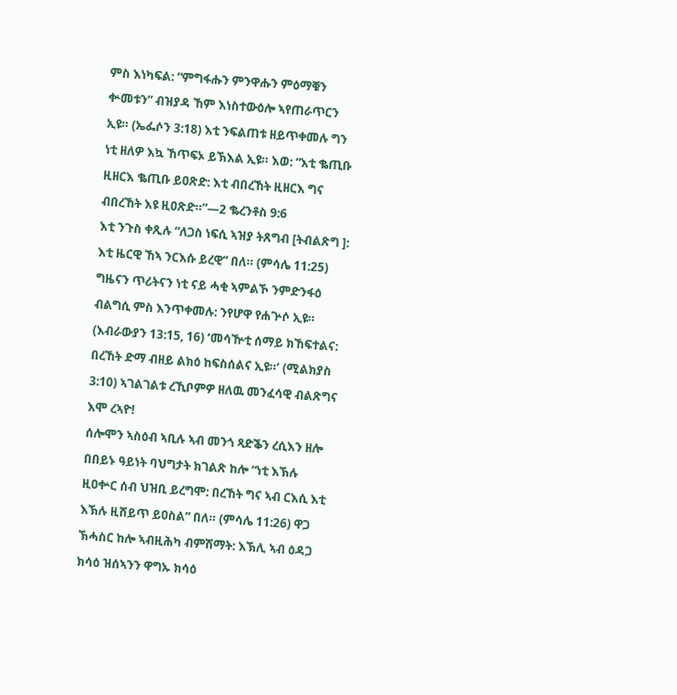ምስ እነካፍል: “ምግፋሑን ምንዋሑን ምዕማቑን ቍመቱን” ብዝያዳ ኸም እነስተውዕሎ ኣየጠራጥርን ኢዩ። (ኤፌሶን 3:18) እቲ ንፍልጠቱ ዘይጥቀመሉ ግን ነቲ ዘለዎ እኳ ኸጥፍኦ ይኽእል ኢዩ። እወ: “እቲ ቈጢቡ ዚዘርእ ቈጢቡ ይዐጽድ: እቲ ብበረኸት ዚዘርእ ግና ብበረኸት እዩ ዚዐጽድ።”—2 ቈረንቶስ 9:6
እቲ ንጉስ ቀጺሉ “ለጋስ ነፍሲ ኣዝያ ትጸግብ [ትብልጽግ ]: እቲ ዜርዊ ኸኣ ንርእሱ ይረዊ” በለ። (ምሳሌ 11:25) ግዜናን ጥሪትናን ነቲ ናይ ሓቂ ኣምልኾ ንምድንፋዕ ብልግሲ ምስ እንጥቀመሉ: ንየሆዋ የሐጕሶ ኢዩ። (እብራውያን 13:15, 16) ‘መሳዅቲ ሰማይ ክኸፍተልና: በረኸት ድማ ብዘይ ልክዕ ከፍስሰልና ኢዩ።’ (ሚልክያስ 3:10) ኣገልገልቱ ረኺቦምዎ ዘለዉ መንፈሳዊ ብልጽግና እሞ ረኣዮ!
ሰሎሞን ኣስዕብ ኣቢሉ ኣብ መንጎ ጻድቕን ረሲእን ዘሎ በበይኑ ዓይነት ባህግታት ክገልጽ ከሎ “ነቲ እኽሉ ዚዐቍር ሰብ ህዝቢ ይረግሞ: በረኸት ግና ኣብ ርእሲ እቲ እኽሉ ዚሸይጥ ይዐስል” በለ። (ምሳሌ 11:26) ዋጋ ኽሓስር ከሎ ኣብዚሕካ ብምሽማት: እኽሊ ኣብ ዕዳጋ ክሳዕ ዝሰኣንን ዋግኡ ክሳዕ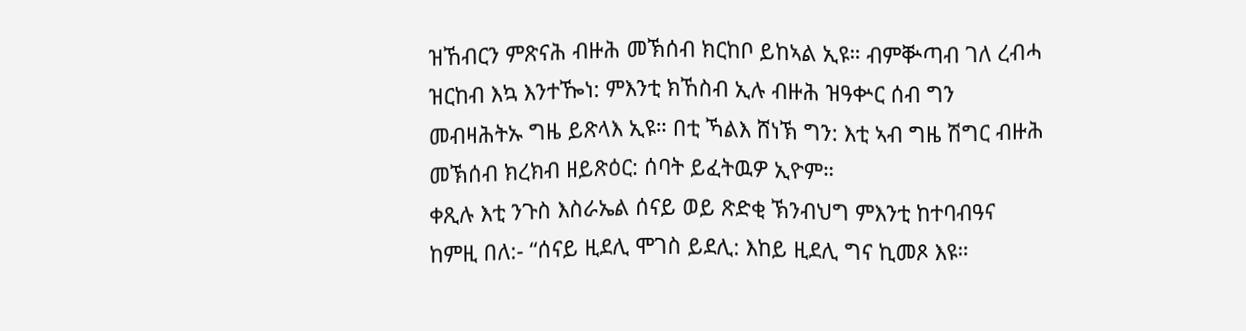ዝኸብርን ምጽናሕ ብዙሕ መኽሰብ ክርከቦ ይከኣል ኢዩ። ብምቝጣብ ገለ ረብሓ ዝርከብ እኳ እንተዀነ: ምእንቲ ክኸስብ ኢሉ ብዙሕ ዝዓቍር ሰብ ግን መብዛሕትኡ ግዜ ይጽላእ ኢዩ። በቲ ኻልእ ሸነኽ ግን: እቲ ኣብ ግዜ ሽግር ብዙሕ መኽሰብ ክረክብ ዘይጽዕር: ሰባት ይፈትዉዎ ኢዮም።
ቀጺሉ እቲ ንጉስ እስራኤል ሰናይ ወይ ጽድቂ ኽንብህግ ምእንቲ ከተባብዓና ከምዚ በለ:- “ሰናይ ዚደሊ ሞገስ ይደሊ: እከይ ዚደሊ ግና ኪመጾ እዩ።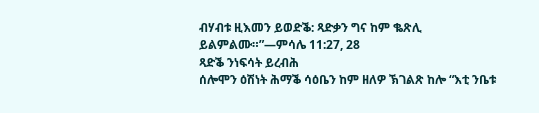ብሃብቱ ዚእመን ይወድቕ: ጻድቃን ግና ከም ቈጽሊ ይልምልሙ።”—ምሳሌ 11:27, 28
ጻድቕ ንነፍሳት ይረብሕ
ሰሎሞን ዕሽነት ሕማቕ ሳዕቤን ከም ዘለዎ ኽገልጽ ከሎ “እቲ ንቤቱ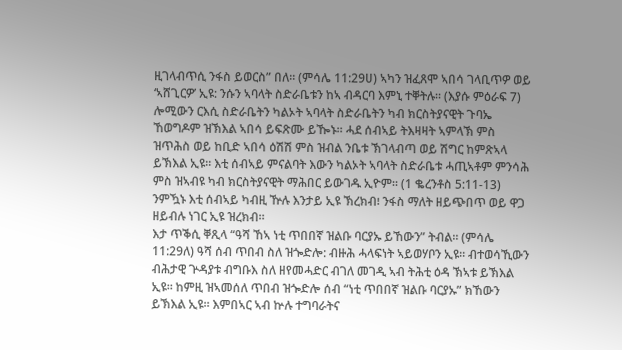ዚገላብጥሲ ንፋስ ይወርስ” በለ። (ምሳሌ 11:29ሀ) ኣካን ዝፈጸሞ ኣበሳ ገላቢጥዎ ወይ ‘ኣሸጊርዎ’ ኢዩ: ንሱን ኣባላት ስድራቤቱን ከኣ ብዳርባ እምኒ ተቐትሉ። (እያሱ ምዕራፍ 7) ሎሚውን ርእሲ ስድራቤትን ካልኦት ኣባላት ስድራቤትን ካብ ክርስትያናዊት ጉባኤ ኸወግዶም ዝኽእል ኣበሳ ይፍጽሙ ይዀኑ። ሓደ ሰብኣይ ትእዛዛት ኣምላኽ ምስ ዝጥሕስ ወይ ከቢድ ኣበሳ ዕሽሽ ምስ ዝብል ንቤቱ ኽገላብጣ ወይ ሽግር ከምጽኣላ ይኽእል ኢዩ። እቲ ሰብኣይ ምናልባት እውን ካልኦት ኣባላት ስድራቤቱ ሓጢኣቶም ምንሳሕ ምስ ዝኣብዩ ካብ ክርስትያናዊት ማሕበር ይውገዱ ኢዮም። (1 ቈረንቶስ 5:11-13) ንምዃኑ እቲ ሰብኣይ ካብዚ ዅሉ እንታይ ኢዩ ኽረክብ፧ ንፋስ ማለት ዘይጭበጥ ወይ ዋጋ ዘይብሉ ነገር ኢዩ ዝረክብ።
እታ ጥቕሲ ቐጺላ “ዓሻ ኸኣ ነቲ ጥበበኛ ዝልቡ ባርያኡ ይኸውን” ትብል። (ምሳሌ 11:29ለ) ዓሻ ሰብ ጥበብ ስለ ዝጐድሎ: ብዙሕ ሓላፍነት ኣይወሃቦን ኢዩ። ብተወሳኺውን ብሕታዊ ጕዳያቱ ብግቡእ ስለ ዘየመሓድር ብገለ መገዲ ኣብ ትሕቲ ዕዳ ኽኣቱ ይኽእል ኢዩ። ከምዚ ዝኣመሰለ ጥበብ ዝጐድሎ ሰብ “ነቲ ጥበበኛ ዝልቡ ባርያኡ” ክኸውን ይኽእል ኢዩ። እምበኣር ኣብ ኵሉ ተግባራትና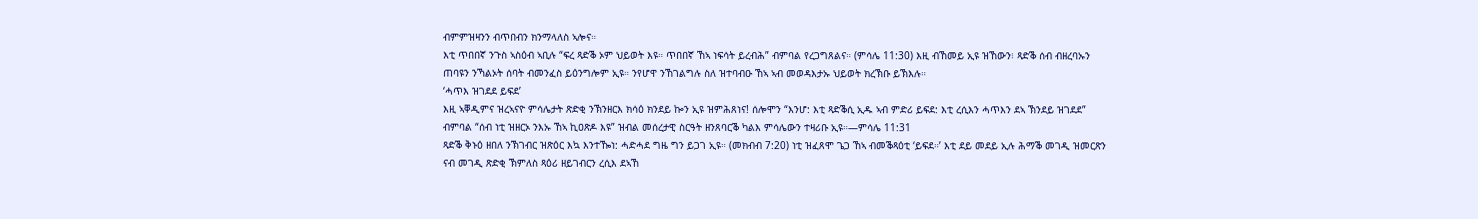ብምምዝዛንን ብጥበብን ክንማላለስ ኣሎና።
እቲ ጥበበኛ ንጉስ ኣስዕብ ኣቢሉ “ፍረ ጻድቕ ኦም ህይወት እዩ። ጥበበኛ ኸኣ ነፍሳት ይረብሕ” ብምባል የረጋግጸልና። (ምሳሌ 11:30) እዚ ብኸመይ ኢዩ ዝኸውን፧ ጻድቕ ሰብ ብዘረባኡን ጠባዩን ንኻልኦት ሰባት ብመንፈስ ይዕንግሎም ኢዩ። ንየሆዋ ንኸገልግሉ ስለ ዝተባብዑ ኸኣ ኣብ መወዳእታኡ ህይወት ክረኽቡ ይኽእሉ።
‘ሓጥእ ዝገደደ ይፍደ’
እዚ ኣቐዲምና ዝረኣናዮ ምሳሌታት ጽድቂ ንኽንዘርእ ክሳዕ ክንደይ ኰን ኢዩ ዝምሕጸነና! ሰሎሞን “እንሆ: እቲ ጻድቕሲ ኢዱ ኣብ ምድሪ ይፍደ: እቲ ረሲእን ሓጥእን ደኣ ኽንደይ ዝገደደ” ብምባል “ሰብ ነቲ ዝዘርኦ ንእኡ ኸኣ ኪዐጽዶ እዩ” ዝብል መሰረታዊ ስርዓት ዘንጸባርቕ ካልእ ምሳሌውን ተዛሪቡ ኢዩ።—ምሳሌ 11:31
ጻድቕ ቅኑዕ ዘበለ ንኽገብር ዝጽዕር እኳ እንተዀነ: ሓድሓደ ግዜ ግን ይጋገ ኢዩ። (መክብብ 7:20) ነቲ ዝፈጸሞ ጌጋ ኸኣ ብመቕጻዕቲ ‘ይፍደ።’ እቲ ደይ መደይ ኢሉ ሕማቕ መገዲ ዝመርጽን ናብ መገዲ ጽድቂ ኽምለስ ጻዕሪ ዘይገብርን ረሲእ ደኣኸ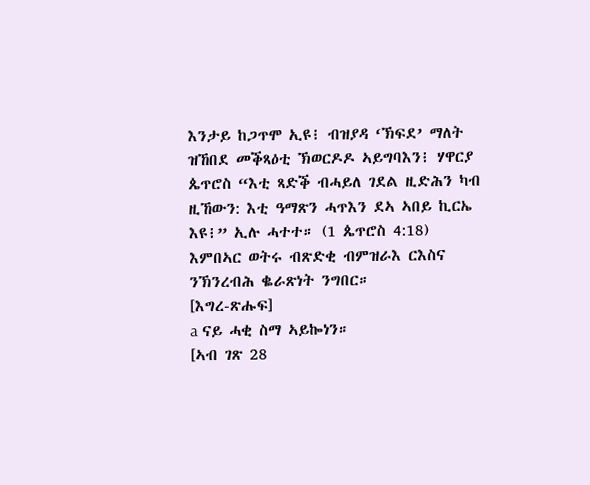እንታይ ከጋጥሞ ኢዩ፧ ብዝያዳ ‘ኽፍደ’ ማለት ዝኸበደ መቕጻዕቲ ኽወርዶዶ ኣይግባእን፧ ሃዋርያ ጴጥሮስ “እቲ ጻድቕ ብሓይለ ገደል ዚድሕን ካብ ዚኸውን: እቲ ዓማጽን ሓጥእን ደኣ ኣበይ ኪርኤ እዩ፧” ኢሉ ሓተተ። (1 ጴጥሮስ 4:18) እምበኣር ወትሩ ብጽድቂ ብምዝራእ ርእስና ንኽንረብሕ ቈራጽነት ንግበር።
[እግረ-ጽሑፍ]
a ናይ ሓቂ ስማ ኣይኰነን።
[ኣብ ገጽ 28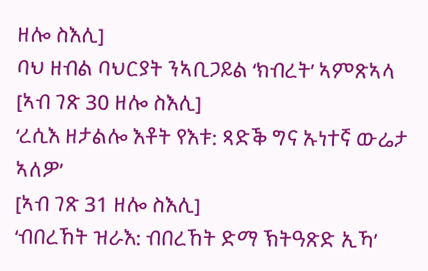ዘሎ ስእሊ]
ባህ ዘብል ባህርያት ንኣቢጋይል ‘ክብረት’ ኣምጽኣላ
[ኣብ ገጽ 30 ዘሎ ስእሊ]
‘ረሲእ ዘታልሎ እቶት የእቱ: ጻድቕ ግና ኡነተኛ ውሬታ ኣለዎ’
[ኣብ ገጽ 31 ዘሎ ስእሊ]
‘ብበረኸት ዝራእ: ብበረኸት ድማ ኽትዓጽድ ኢኻ’